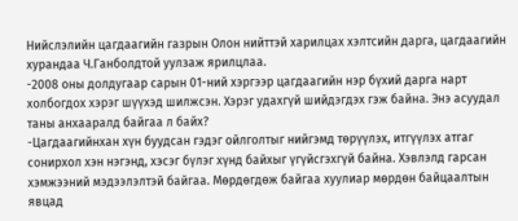Нийслэлийн цагдаагийн газрын Олон нийттэй харилцах хэлтсийн дарга, цагдаагийн хурандаа Ч.Ганболдтой уулзаж ярилцлаа.
-2008 оны долдугаар сарын 01-ний хэргээр цагдаагийн нэр бүхий дарга нарт холбогдох хэрэг шүүхэд шилжсэн. Хэрэг удахгүй шийдэгдэх гэж байна. Энэ асуудал таны анхааралд байгаа л байх?
-Цагдаагийнхан хүн буудсан гэдэг ойлголтыг нийгэмд төрүүлэх, итгүүлэх атгаг сонирхол хэн нэгэнд, хэсэг бүлэг хүнд байхыг үгүйсгэхгүй байна. Хэвлэлд гарсан хэмжээний мэдээлэлтэй байгаа. Мөрдөгдөж байгаа хуулиар мөрдөн байцаалтын явцад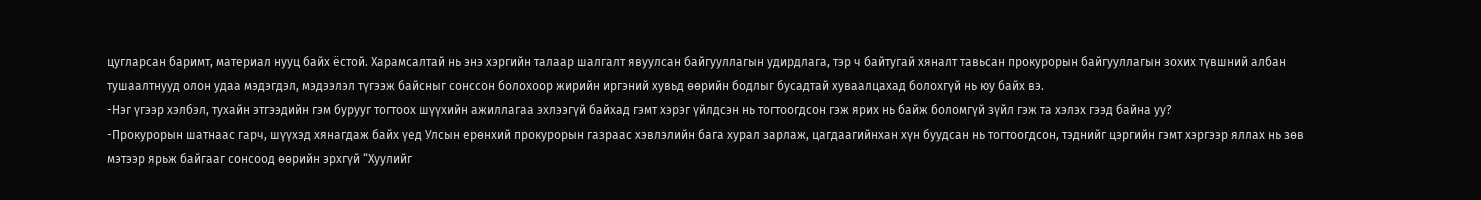цугларсан баримт, материал нууц байх ёстой. Харамсалтай нь энэ хэргийн талаар шалгалт явуулсан байгууллагын удирдлага, тэр ч байтугай хяналт тавьсан прокурорын байгууллагын зохих түвшний албан тушаалтнууд олон удаа мэдэгдэл, мэдээлэл түгээж байсныг сонссон болохоор жирийн иргэний хувьд өөрийн бодлыг бусадтай хуваалцахад болохгүй нь юу байх вэ.
-Нэг үгээр хэлбэл, тухайн этгээдийн гэм бурууг тогтоох шүүхийн ажиллагаа эхлээгүй байхад гэмт хэрэг үйлдсэн нь тогтоогдсон гэж ярих нь байж боломгүй зүйл гэж та хэлэх гээд байна уу?
-Прокурорын шатнаас гарч, шүүхэд хянагдаж байх үед Улсын ерөнхий прокурорын газраас хэвлэлийн бага хурал зарлаж, цагдаагийнхан хүн буудсан нь тогтоогдсон, тэднийг цэргийн гэмт хэргээр яллах нь зөв мэтээр ярьж байгааг сонсоод өөрийн эрхгүй “Хуулийг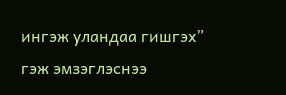ингэж уландаа гишгэх” гэж эмзэглэснээ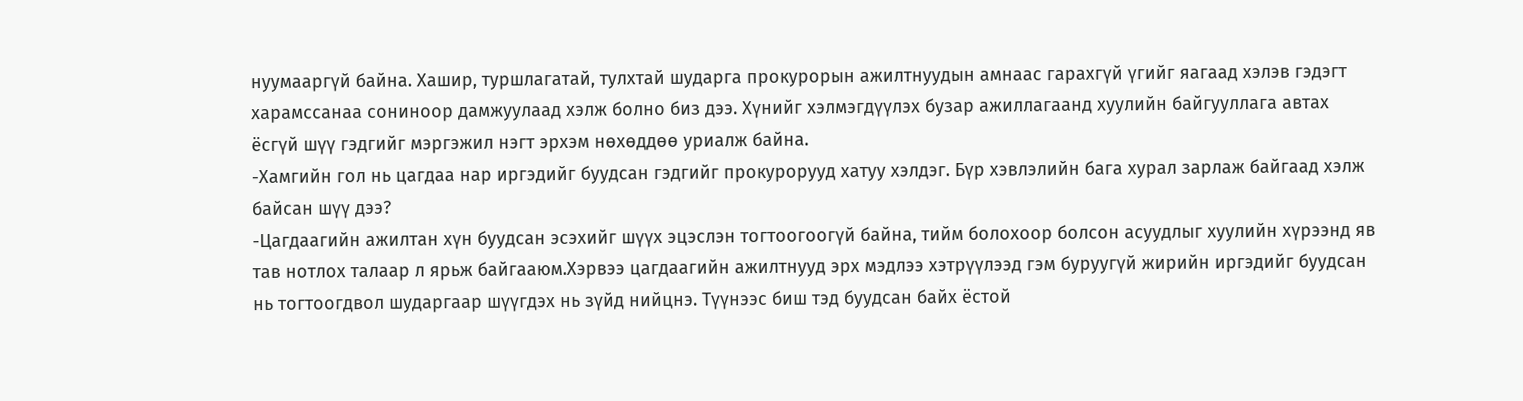нуумааргүй байна. Хашир, туршлагатай, тулхтай шударга прокурорын ажилтнуудын амнаас гарахгүй үгийг яагаад хэлэв гэдэгт харамссанаа сониноор дамжуулаад хэлж болно биз дээ. Хүнийг хэлмэгдүүлэх бузар ажиллагаанд хуулийн байгууллага автах ёсгүй шүү гэдгийг мэргэжил нэгт эрхэм нөхөддөө уриалж байна.
-Хамгийн гол нь цагдаа нар иргэдийг буудсан гэдгийг прокурорууд хатуу хэлдэг. Бүр хэвлэлийн бага хурал зарлаж байгаад хэлж байсан шүү дээ?
-Цагдаагийн ажилтан хүн буудсан эсэхийг шүүх эцэслэн тогтоогоогүй байна, тийм болохоор болсон асуудлыг хуулийн хүрээнд яв тав нотлох талаар л ярьж байгааюм.Хэрвээ цагдаагийн ажилтнууд эрх мэдлээ хэтрүүлээд гэм буруугүй жирийн иргэдийг буудсан нь тогтоогдвол шударгаар шүүгдэх нь зүйд нийцнэ. Түүнээс биш тэд буудсан байх ёстой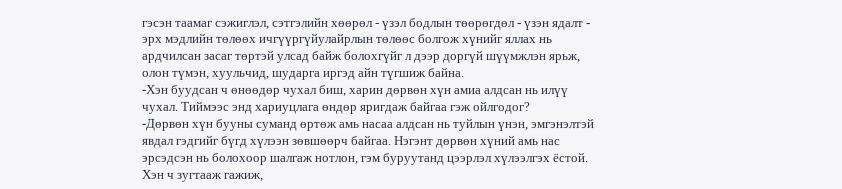гэсэн таамаг сэжиглэл, сэтгэлийн хөөрөл - үзэл бодлын төөрөгдөл - үзэн ядалт - эрх мэдлийн төлөөх ичгүүргүйулайрлын төлөөс болгож хүнийг яллах нь ардчилсан засаг төртэй улсад байж болохгүйг л дээр доргүй шүүмжлэн ярьж, олон түмэн, хуульчид, шударга иргэд айн түгшиж байна.
-Хэн буудсан ч өнөөдөр чухал биш, харин дөрвөн хүн амиа алдсан нь илүү чухал. Тиймээс энд хариуцлага өндөр яригдаж байгаа гэж ойлгодог?
-Дөрвөн хүн бууны суманд өртөж амь насаа алдсан нь туйлын үнэн, эмгэнэлтэй явдал гэдгийг бүгд хүлээн зөвшөөрч байгаа. Нэгэнт дөрвөн хүний амь нас эрсэдсэн нь болохоор шалгаж нотлон, гэм буруутанд цээрлэл хүлээлгэх ёстой. Хэн ч зугтааж гажиж,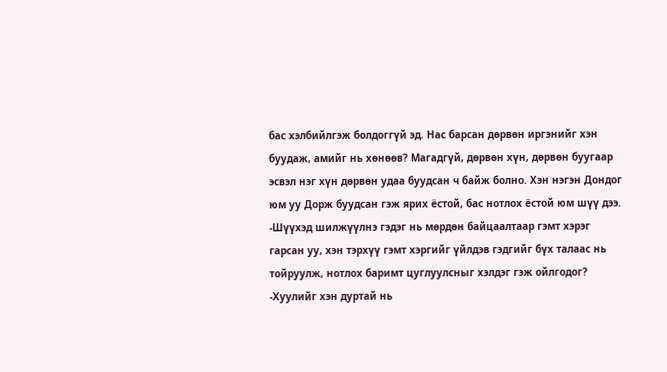бас хэлбийлгэж болдоггүй эд. Нас барсан дөрвөн иргэнийг хэн буудаж, амийг нь хөнөөв? Магадгүй, дөрвөн хүн, дөрвөн буугаар эсвэл нэг хүн дөрвөн удаа буудсан ч байж болно. Хэн нэгэн Дондог юм уу Дорж буудсан гэж ярих ёстой, бас нотлох ёстой юм шүү дээ.
-Шүүхэд шилжүүлнэ гэдэг нь мөрдөн байцаалтаар гэмт хэрэг гарсан уу, хэн тэрхүү гэмт хэргийг үйлдэв гэдгийг бүх талаас нь тойруулж, нотлох баримт цуглуулсныг хэлдэг гэж ойлгодог?
-Хуулийг хэн дуртай нь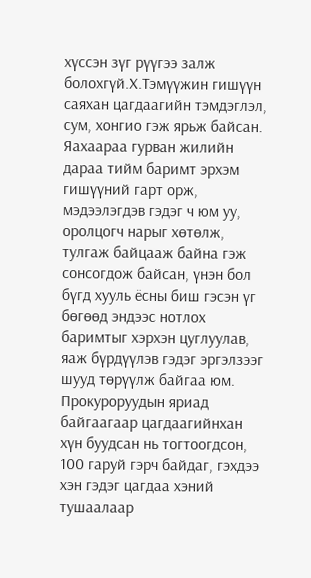хүссэн зүг рүүгээ залж болохгүй.Х.Тэмүүжин гишүүн саяхан цагдаагийн тэмдэглэл, сум, хонгио гэж ярьж байсан. Яахаараа гурван жилийн дараа тийм баримт эрхэм гишүүний гарт орж, мэдээлэгдэв гэдэг ч юм уу, оролцогч нарыг хөтөлж, тулгаж байцааж байна гэж сонсогдож байсан, үнэн бол бүгд хууль ёсны биш гэсэн үг бөгөөд эндээс нотлох баримтыг хэрхэн цуглуулав, яаж бүрдүүлэв гэдэг эргэлзээг шууд төрүүлж байгаа юм. Прокуроруудын яриад байгаагаар цагдаагийнхан хүн буудсан нь тогтоогдсон, 100 гаруй гэрч байдаг, гэхдээ хэн гэдэг цагдаа хэний тушаалаар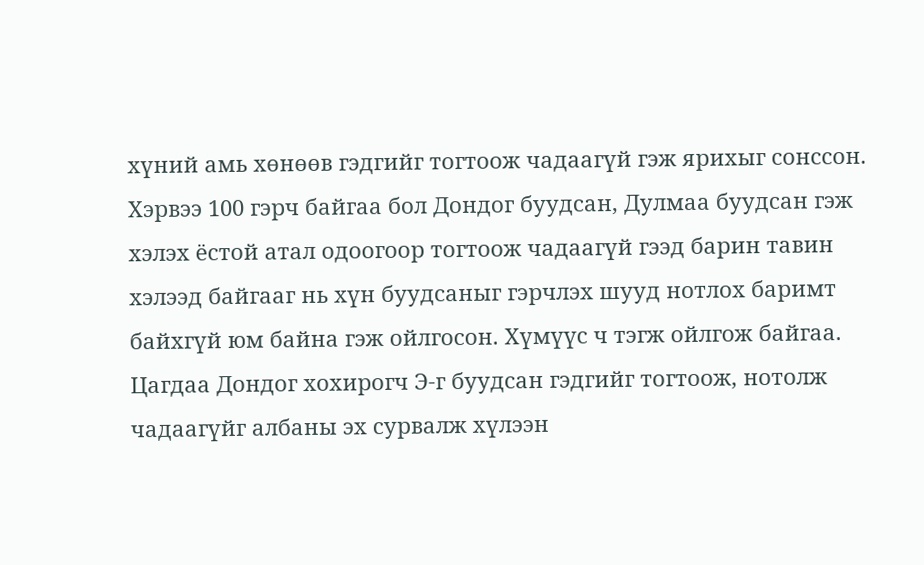хүний амь хөнөөв гэдгийг тогтоож чадаагүй гэж ярихыг сонссон. Хэрвээ 100 гэрч байгаа бол Дондог буудсан, Дулмаа буудсан гэж хэлэх ёстой атал одоогоор тогтоож чадаагүй гээд барин тавин хэлээд байгааг нь хүн буудсаныг гэрчлэх шууд нотлох баримт байхгүй юм байна гэж ойлгосон. Хүмүүс ч тэгж ойлгож байгаа. Цагдаа Дондог хохирогч Э-г буудсан гэдгийг тогтоож, нотолж чадаагүйг албаны эх сурвалж хүлээн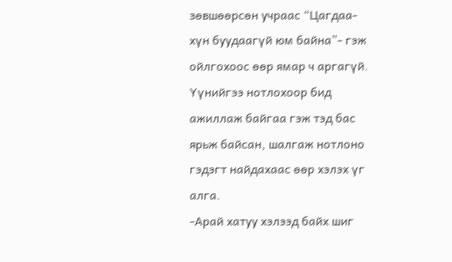зөвшөөрсөн учраас “Цагдаа- хүн буудаагүй юм байна”- гэж ойлгохоос өөр ямар ч аргагүй. Үүнийгээ нотлохоор бид ажиллаж байгаа гэж тэд бас ярьж байсан, шалгаж нотлоно гэдэгт найдахаас өөр хэлэх үг алга.
-Арай хатуу хэлээд байх шиг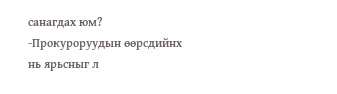санагдах юм?
-Прокуроруудын өөрсдийнх нь ярьсныг л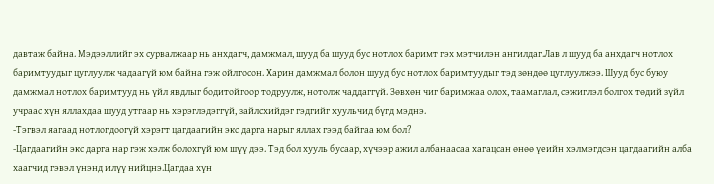давтаж байна. Мэдээллийг эх сурвалжаар нь анхдагч, дамжмал, шууд ба шууд бус нотлох баримт гэх мэтчилэн ангилдаг.Лав л шууд ба анхдагч нотлох баримтуудыг цуглуулж чадаагүй юм байна гэж ойлгосон. Харин дамжмал болон шууд бус нотлох баримтуудыг тэд зөндөө цуглуулжээ. Шууд бус буюу дамжмал нотлох баримтууд нь үйл явдлыг бодитойгоор тодруулж, нотолж чаддаггүй. Зөвхөн чиг баримжаа олох, таамаглал, сэжиглэл болгох төдий зүйл учраас хүн яллахдаа шууд утгаар нь хэрэглэдэггүй, зайлсхийдэг гэдгийг хуульчид бүгд мэднэ.
-Тэгвэл яагаад нотлогдоогүй хэрэгт цагдаагийн экс дарга нарыг яллах гээд байгаа юм бол?
-Цагдаагийн экс дарга нар гэж хэлж болохгүй юм шүү дээ. Тэд бол хууль бусаар, хүчээр ажил албанаасаа хагацсан өнөө үеийн хэлмэгдсэн цагдаагийн алба хаагчид гэвэл үнэнд илүү нийцнэ.Цагдаа хүн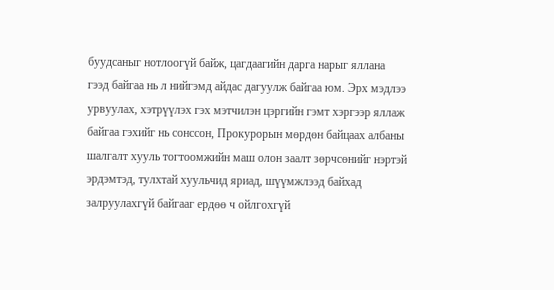буудсаныг нотлоогүй байж, цагдаагийн дарга нарыг яллана гээд байгаа нь л нийгэмд айдас дагуулж байгаа юм. Эрх мэдлээ урвуулах, хэтрүүлэх гэх мэтчилэн цэргийн гэмт хэргээр яллаж байгаа гэхийг нь сонссон, Прокурорын мөрдөн байцаах албаны шалгалт хууль тогтоомжийн маш олон заалт зөрчсөнийг нэртэй эрдэмтэд, тулхтай хуульчид яриад, шүүмжлээд байхад залруулахгүй байгааг ердөө ч ойлгохгүй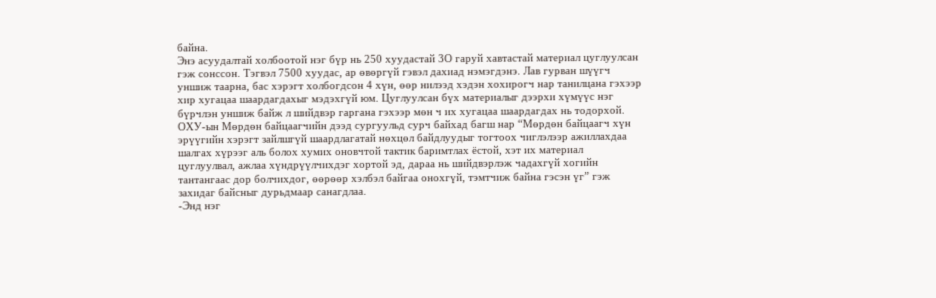байна.
Энэ асуудалтай холбоотой нэг бүр нь 250 хуудастай 3О гаруй хавтастай материал цуглуулсан гэж сонссон. Тэгвэл 7500 хуудас, ар өвөргүй гэвэл дахиад нэмэгдэнэ. Лав гурван шүүгч уншиж таарна, бас хэрэгт холбогдсон 4 хүн, өөр нилээд хэдэн хохирогч нар танилцана гэхээр хир хугацаа шаардагдахыг мэдэхгүй юм. Цуглуулсан бүх материалыг дээрхи хүмүүс нэг бүрчлэн уншиж байж л шийдвэр гаргана гэхээр мөн ч их хугацаа шаардагдах нь тодорхой.
ОХУ-ын Мөрдөн байцаагчийн дээд сургуульд сурч байхад багш нар “Мөрдөн байцаагч хүн эрүүгийн хэрэгт зайлшгүй шаардлагатай нөхцөл байдлуудыг тогтоох чиглэлээр ажиллахдаа шалгах хүрээг аль болох хумих оновчтой тактик баримтлах ёстой, хэт их материал цуглуулвал, ажлаа хүндрүүлчихдэг хортой эд, дараа нь шийдвэрлэж чадахгүй хогийн тантангаас дор болчихдог, өөрөөр хэлбэл байгаа онохгүй, тэмтчиж байна гэсэн үг” гэж захидаг байсныг дурьдмаар санагдлаа.
-Энд нэг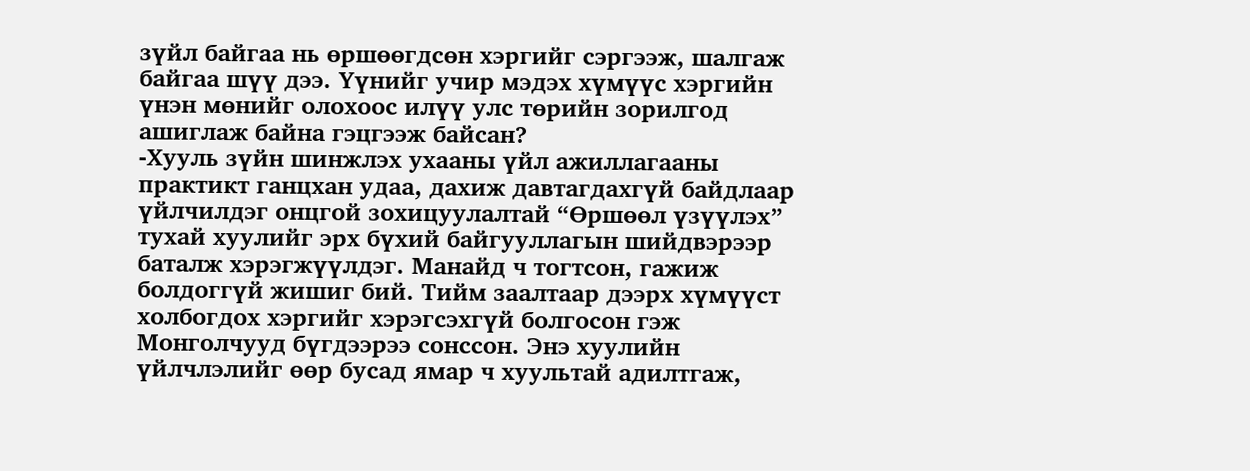зүйл байгаа нь өршөөгдсөн хэргийг сэргээж, шалгаж байгаа шүү дээ. Үүнийг учир мэдэх хүмүүс хэргийн үнэн мөнийг олохоос илүү улс төрийн зорилгод ашиглаж байна гэцгээж байсан?
-Хууль зүйн шинжлэх ухааны үйл ажиллагааны практикт ганцхан удаа, дахиж давтагдахгүй байдлаар үйлчилдэг онцгой зохицуулалтай “Өршөөл үзүүлэх” тухай хуулийг эрх бүхий байгууллагын шийдвэрээр баталж хэрэгжүүлдэг. Манайд ч тогтсон, гажиж болдоггүй жишиг бий. Тийм заалтаар дээрх хүмүүст холбогдох хэргийг хэрэгсэхгүй болгосон гэж Монголчууд бүгдээрээ сонссон. Энэ хуулийн үйлчлэлийг өөр бусад ямар ч хуультай адилтгаж,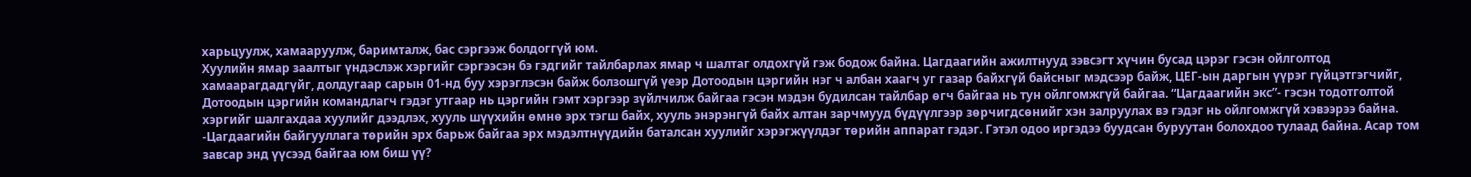харьцуулж, хамааруулж, баримталж, бас сэргээж болдоггүй юм.
Хуулийн ямар заалтыг үндэслэж хэргийг сэргээсэн бэ гэдгийг тайлбарлах ямар ч шалтаг олдохгүй гэж бодож байна. Цагдаагийн ажилтнууд зэвсэгт хүчин бусад цэрэг гэсэн ойлголтод хамаарагдадгүйг, долдугаар сарын 01-нд буу хэрэглэсэн байж болзошгүй үеэр Дотоодын цэргийн нэг ч албан хаагч уг газар байхгүй байсныг мэдсээр байж, ЦЕГ-ын даргын үүрэг гүйцэтгэгчийг, Дотоодын цэргийн командлагч гэдэг утгаар нь цэргийн гэмт хэргээр зүйлчилж байгаа гэсэн мэдэн будилсан тайлбар өгч байгаа нь тун ойлгомжгүй байгаа. “Цагдаагийн экс”- гэсэн тодотголтой хэргийг шалгахдаа хуулийг дээдлэх, хууль шүүхийн өмнө эрх тэгш байх, хууль энэрэнгүй байх алтан зарчмууд бүдүүлгээр зөрчигдсөнийг хэн залруулах вэ гэдэг нь ойлгомжгүй хэвээрээ байна.
-Цагдаагийн байгууллага төрийн эрх барьж байгаа эрх мэдэлтнүүдийн баталсан хуулийг хэрэгжүүлдэг төрийн аппарат гэдэг. Гэтэл одоо иргэдээ буудсан буруутан болохдоо тулаад байна. Асар том завсар энд үүсээд байгаа юм биш үү?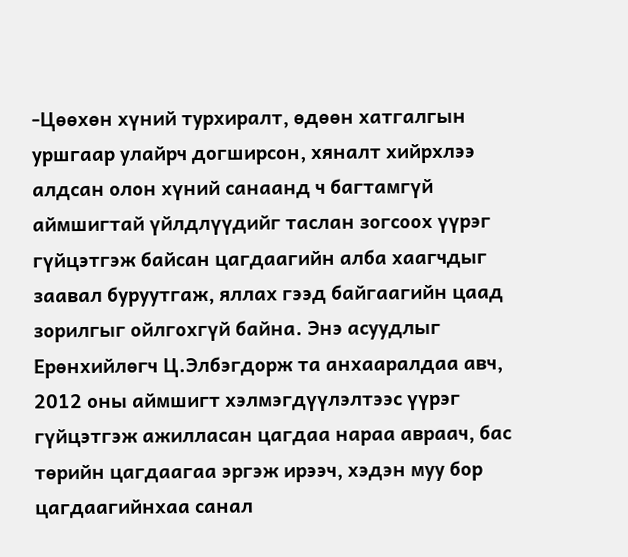-Цөөхөн хүний турхиралт, өдөөн хатгалгын уршгаар улайрч догширсон, хяналт хийрхлээ алдсан олон хүний санаанд ч багтамгүй аймшигтай үйлдлүүдийг таслан зогсоох үүрэг гүйцэтгэж байсан цагдаагийн алба хаагчдыг заавал буруутгаж, яллах гээд байгаагийн цаад зорилгыг ойлгохгүй байна. Энэ асуудлыг Ерөнхийлөгч Ц.Элбэгдорж та анхааралдаа авч, 2012 оны аймшигт хэлмэгдүүлэлтээс үүрэг гүйцэтгэж ажилласан цагдаа нараа авраач, бас төрийн цагдаагаа эргэж ирээч, хэдэн муу бор цагдаагийнхаа санал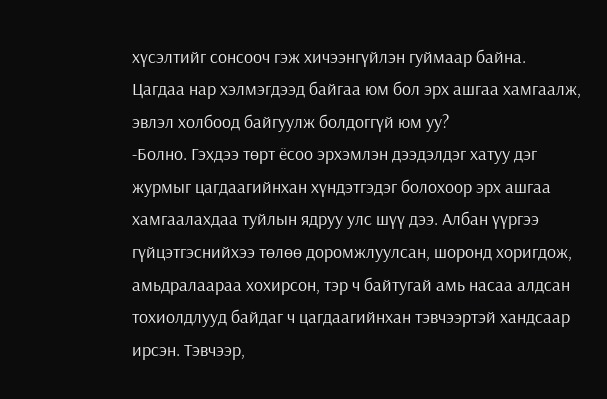хүсэлтийг сонсооч гэж хичээнгүйлэн гуймаар байна.
Цагдаа нар хэлмэгдээд байгаа юм бол эрх ашгаа хамгаалж, эвлэл холбоод байгуулж болдоггүй юм уу?
-Болно. Гэхдээ төрт ёсоо эрхэмлэн дээдэлдэг хатуу дэг журмыг цагдаагийнхан хүндэтгэдэг болохоор эрх ашгаа хамгаалахдаа туйлын ядруу улс шүү дээ. Албан үүргээ гүйцэтгэснийхээ төлөө доромжлуулсан, шоронд хоригдож, амьдралаараа хохирсон, тэр ч байтугай амь насаа алдсан тохиолдлууд байдаг ч цагдаагийнхан тэвчээртэй хандсаар ирсэн. Тэвчээр,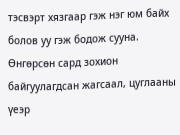тэсвэрт хязгаар гэж нэг юм байх болов уу гэж бодож сууна. Өнгөрсөн сард зохион байгуулагдсан жагсаал, цуглааны үеэр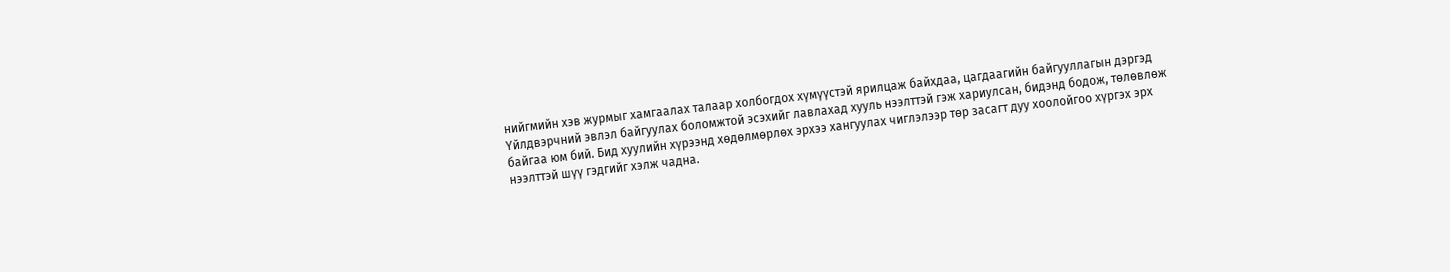нийгмийн хэв журмыг хамгаалах талаар холбогдох хүмүүстэй ярилцаж байхдаа, цагдаагийн байгууллагын дэргэд Үйлдвэрчний эвлэл байгуулах боломжтой эсэхийг лавлахад хууль нээлттэй гэж хариулсан, бидэнд бодож, төлөвлөж байгаа юм бий. Бид хуулийн хүрээнд хөдөлмөрлөх эрхээ хангуулах чиглэлээр төр засагт дуу хоолойгоо хүргэх эрх нээлттэй шүү гэдгийг хэлж чадна.